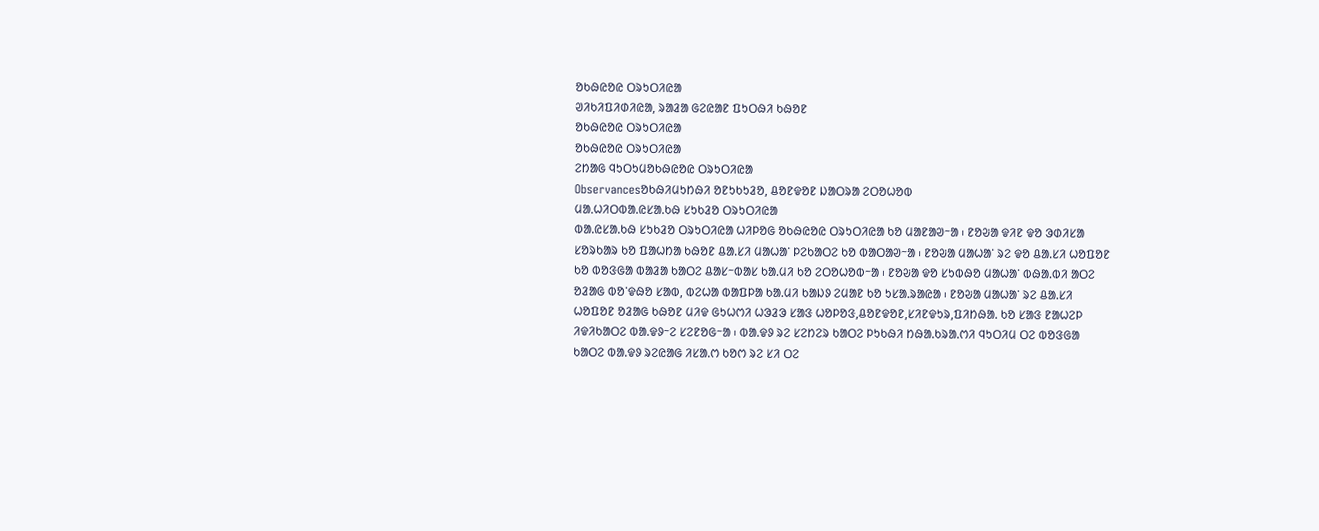ᱚᱠᱷᱭᱚᱭ ᱛᱨᱩᱛᱤᱭᱟ
ᱣᱤᱠᱤᱯᱤᱰᱤᱭᱟ, ᱨᱟᱲᱟ ᱜᱮᱭᱟᱱ ᱯᱩᱛᱷᱤ ᱠᱷᱚᱱ
ᱚᱠᱷᱭᱚᱭ ᱛᱨᱩᱛᱤᱭᱟ
ᱚᱠᱷᱭᱚᱭ ᱛᱨᱩᱛᱤᱭᱟ
ᱮᱴᱟᱜ ᱧᱩᱛᱩᱢᱚᱠᱷᱭᱚᱭ ᱛᱨᱩᱛᱤᱭᱟ
Observancesᱚᱠᱷᱤᱢᱩᱴᱷᱤ ᱚᱱᱩᱠᱩᱲᱚ, ᱪᱚᱱᱫᱚᱱ ᱡᱟᱛᱨᱟ ᱮᱛᱚᱦᱚᱵ
ᱢᱟᱹᱦᱤᱛᱵᱟ.ᱭᱥᱟ.ᱠᱷ ᱥᱩᱠᱲᱚ ᱛᱨᱩᱛᱤᱭᱟ
ᱵᱟ.ᱭᱥᱟ.ᱠᱷ ᱥᱩᱠᱲᱚ ᱛᱨᱩᱛᱤᱭᱟ ᱦᱤᱞᱚᱜ ᱚᱠᱷᱭᱚᱭ ᱛᱨᱩᱛᱤᱭᱟ ᱠᱚ ᱢᱟᱱᱟᱣᱻᱟ ᱾ ᱱᱚᱶᱟ ᱫᱤᱱ ᱫᱚ ᱳᱰᱤᱥᱟ ᱥᱚᱨᱠᱟᱨ ᱠᱚ ᱯᱟᱦᱴᱟ ᱠᱷᱚᱱ ᱪᱟ.ᱥᱤ ᱢᱟᱦᱟᱸ ᱞᱮᱠᱟᱛᱮ ᱠᱚ ᱵᱟᱛᱟᱣᱻᱟ ᱾ ᱱᱚᱶᱟ ᱢᱟᱦᱟᱸ ᱨᱮ ᱫᱚ ᱪᱟ.ᱥᱤ ᱦᱚᱯᱚᱱ ᱠᱚ ᱵᱚᱝᱜᱟ ᱵᱟᱲᱟ ᱠᱟᱛᱮ ᱪᱟᱥᱻᱵᱟᱥ ᱠᱟ.ᱢᱤ ᱠᱚ ᱮᱛᱚᱦᱚᱵᱻᱟ ᱾ ᱱᱚᱶᱟ ᱫᱚ ᱥᱩᱵᱷᱚ ᱢᱟᱦᱟᱸ ᱵᱷᱟ.ᱵᱤ ᱟᱛᱮ ᱚᱲᱟᱜ ᱵᱚᱸᱫᱷᱚ ᱥᱟᱵ, ᱵᱮᱦᱟ ᱵᱟᱯᱞᱟ ᱠᱟ.ᱢᱤ ᱠᱟᱡᱽ ᱮᱢᱟᱱ ᱠᱚ ᱩᱥᱟ.ᱨᱟᱭᱟ ᱾ ᱱᱚᱶᱟ ᱢᱟᱦᱟᱸ ᱨᱮ ᱪᱟ.ᱥᱤ ᱦᱚᱯᱚᱱ ᱚᱲᱟᱜ ᱠᱷᱚᱱ ᱢᱤᱫ ᱜᱩᱦᱬᱤ ᱦᱳᱲᱳ ᱥᱟᱝ ᱦᱚᱞᱚᱝ,ᱪᱚᱱᱫᱚᱱ,ᱥᱤᱱᱫᱩᱨ,ᱯᱤᱴᱷᱟ. ᱠᱚ ᱥᱟᱝ ᱱᱟᱦᱮᱞ ᱤᱫᱤᱠᱟᱛᱮ ᱵᱟ.ᱫᱽᱻᱮ ᱥᱮᱱᱚᱜᱻᱟ ᱾ ᱵᱟ.ᱫᱽ ᱨᱮ ᱥᱮᱴᱮᱨ ᱠᱟᱛᱮ ᱞᱩᱠᱷᱤ ᱴᱷᱟ.ᱠᱨᱟ.ᱬᱤ ᱧᱩᱛᱤᱢ ᱛᱮ ᱵᱚᱝᱜᱟ ᱠᱟᱛᱮ ᱵᱟ.ᱫᱽ ᱨᱮᱭᱟᱜ ᱤᱥᱟ.ᱬ ᱠᱚᱬ ᱨᱮ ᱥᱤ ᱛᱮ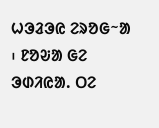ᱦᱳᱲᱳᱭ ᱮᱨᱚᱜᱻᱟ ᱾ ᱱᱚᱶᱟ ᱜᱮ ᱳᱰᱤᱭᱟ. ᱛᱮ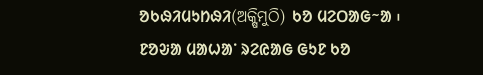ᱚᱠᱷᱤᱢᱩᱴᱷᱤ(ଅକ୍ଷିମୁଠି) ᱠᱚ ᱢᱮᱛᱟᱜᱻᱟ ᱾
ᱱᱚᱶᱟ ᱢᱟᱦᱟᱸ ᱨᱮᱭᱟᱜ ᱜᱩᱱ ᱠᱚ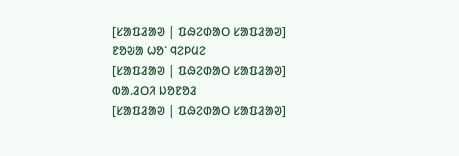[ᱥᱟᱯᱲᱟᱣ | ᱯᱷᱮᱰᱟᱛ ᱥᱟᱯᱲᱟᱣ]
ᱱᱚᱶᱟ ᱦᱚᱸ ᱧᱮᱞᱢᱮ
[ᱥᱟᱯᱲᱟᱣ | ᱯᱷᱮᱰᱟᱛ ᱥᱟᱯᱲᱟᱣ]
ᱵᱟ.ᱲᱛᱤ ᱡᱚᱱᱚᱲ
[ᱥᱟᱯᱲᱟᱣ | ᱯᱷᱮᱰᱟᱛ ᱥᱟᱯᱲᱟᱣ]